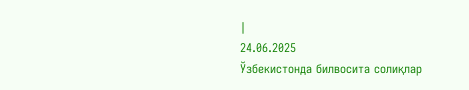|
24.06.2025
Ўзбекистонда билвосита солиқлар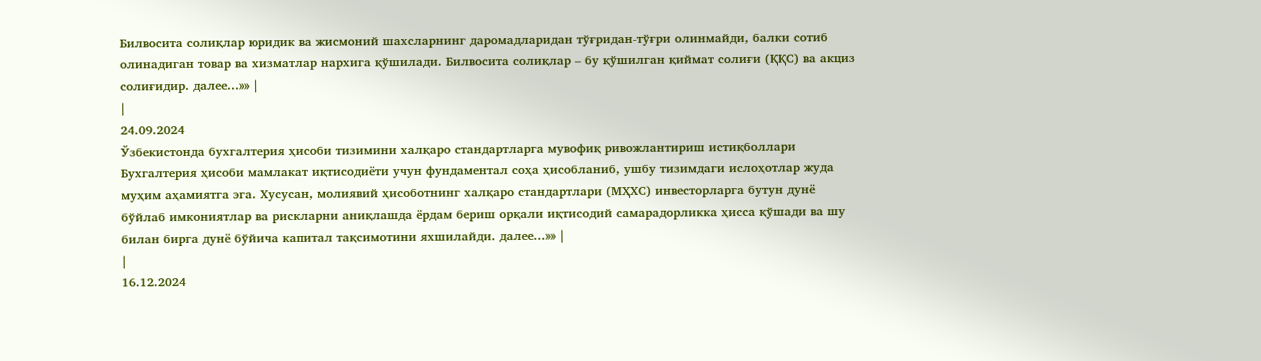Билвосита солиқлар юридик ва жисмоний шахсларнинг даромадларидан тўғридан-тўғри олинмайди, балки сотиб олинадиган товар ва хизматлар нархига қўшилади. Билвосита солиқлар – бу қўшилган қиймат солиғи (ҚҚС) ва акциз солиғидир. далее...»» |
|
24.09.2024
Ўзбекистонда бухгалтерия ҳисоби тизимини халқаро стандартларга мувофиқ ривожлантириш истиқболлари
Бухгалтерия ҳисоби мамлакат иқтисодиёти учун фундаментал соҳа ҳисобланиб, ушбу тизимдаги ислоҳотлар жуда муҳим аҳамиятга эга. Хусусан, молиявий ҳисоботнинг халқаро стандартлари (МҲХС) инвесторларга бутун дунё бўйлаб имкониятлар ва рискларни аниқлашда ёрдам бериш орқали иқтисодий самарадорликка ҳисса қўшади ва шу билан бирга дунё бўйича капитал тақсимотини яхшилайди. далее...»» |
|
16.12.2024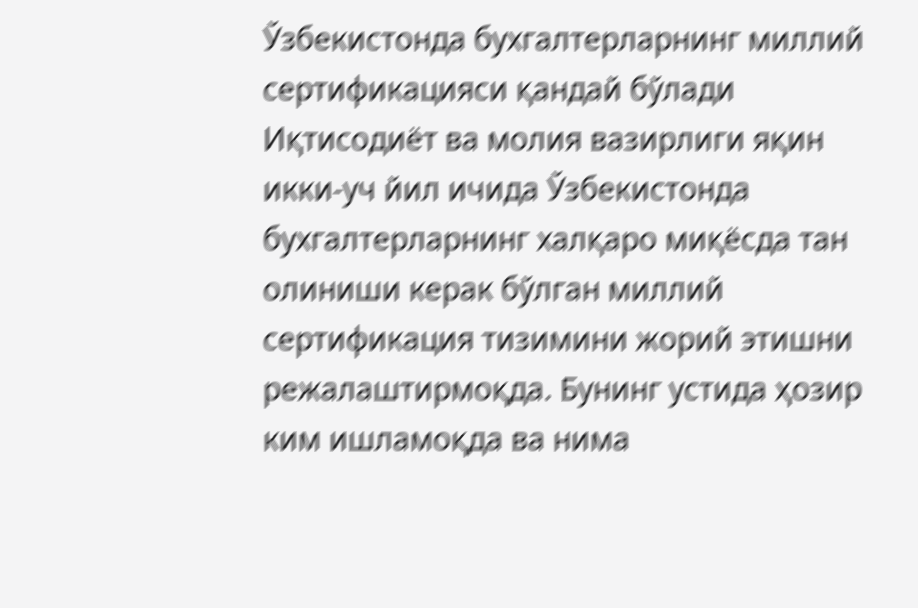Ўзбекистонда бухгалтерларнинг миллий сертификацияси қандай бўлади
Иқтисодиёт ва молия вазирлиги яқин икки-уч йил ичида Ўзбекистонда бухгалтерларнинг халқаро миқёсда тан олиниши керак бўлган миллий сертификация тизимини жорий этишни режалаштирмоқда. Бунинг устида ҳозир ким ишламоқда ва нима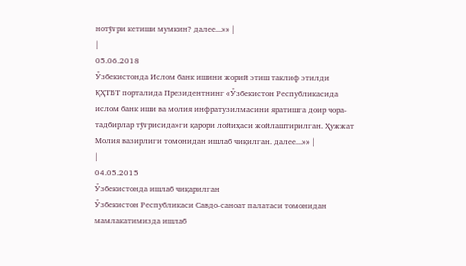нотўғри кетиши мумкин? далее...»» |
|
05.06.2018
Ўзбекистонда Ислом банк ишини жорий этиш таклиф этилди
ҚҲТБТ порталида Президентнинг «Ўзбекистон Республикасида ислом банк иши ва молия инфратузилмасини яратишга доир чора-тадбирлар тўғрисида»ги қарори лойиҳаси жойлаштирилган. Ҳужжат Молия вазирлиги томонидан ишлаб чиқилган. далее...»» |
|
04.05.2015
Ўзбекистонда ишлаб чиқарилган
Ўзбекистон Республикаси Савдо-саноат палатаси томонидан мамлакатимизда ишлаб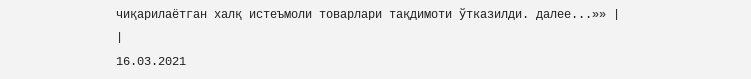чиқарилаётган халқ истеъмоли товарлари тақдимоти ўтказилди. далее...»» |
|
16.03.2021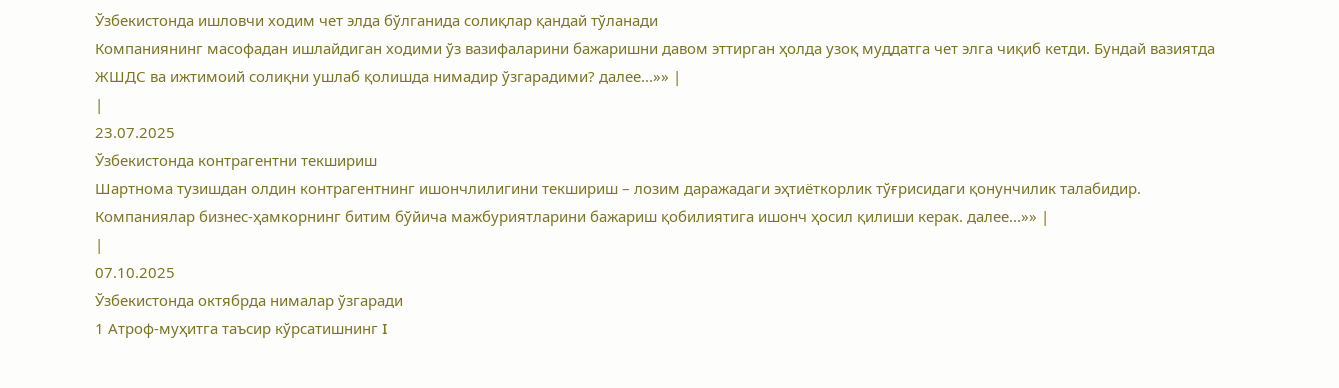Ўзбекистонда ишловчи ходим чет элда бўлганида солиқлар қандай тўланади
Компаниянинг масофадан ишлайдиган ходими ўз вазифаларини бажаришни давом эттирган ҳолда узоқ муддатга чет элга чиқиб кетди. Бундай вазиятда ЖШДС ва ижтимоий солиқни ушлаб қолишда нимадир ўзгарадими? далее...»» |
|
23.07.2025
Ўзбекистонда контрагентни текшириш
Шартнома тузишдан олдин контрагентнинг ишончлилигини текшириш – лозим даражадаги эҳтиёткорлик тўғрисидаги қонунчилик талабидир. Компаниялар бизнес-ҳамкорнинг битим бўйича мажбуриятларини бажариш қобилиятига ишонч ҳосил қилиши керак. далее...»» |
|
07.10.2025
Ўзбекистонда октябрда нималар ўзгаради
1 Атроф-муҳитга таъсир кўрсатишнинг I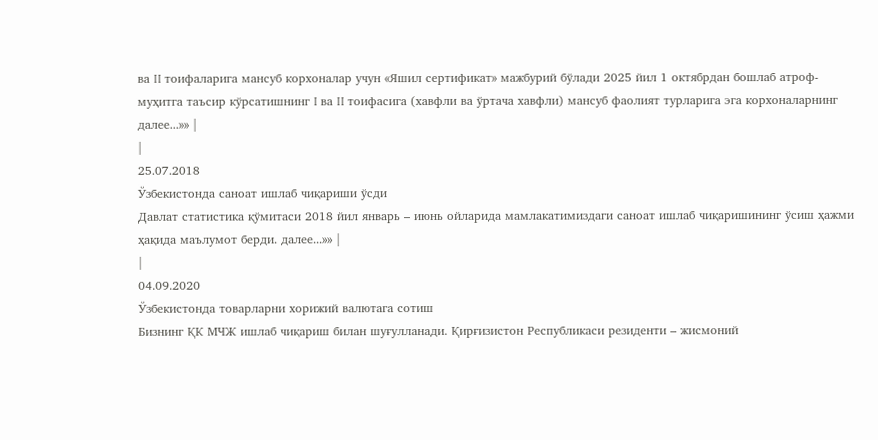ва II тоифаларига мансуб корхоналар учун «Яшил сертификат» мажбурий бўлади 2025 йил 1 октябрдан бошлаб атроф-муҳитга таъсир кўрсатишнинг I ва II тоифасига (хавфли ва ўртача хавфли) мансуб фаолият турларига эга корхоналарнинг далее...»» |
|
25.07.2018
Ўзбекистонда саноат ишлаб чиқариши ўсди
Давлат статистика қўмитаси 2018 йил январь – июнь ойларида мамлакатимиздаги саноат ишлаб чиқаришининг ўсиш ҳажми ҳақида маълумот берди. далее...»» |
|
04.09.2020
Ўзбекистонда товарларни хорижий валютага сотиш
Бизнинг ҚК МЧЖ ишлаб чиқариш билан шуғулланади. Қирғизистон Республикаси резиденти – жисмоний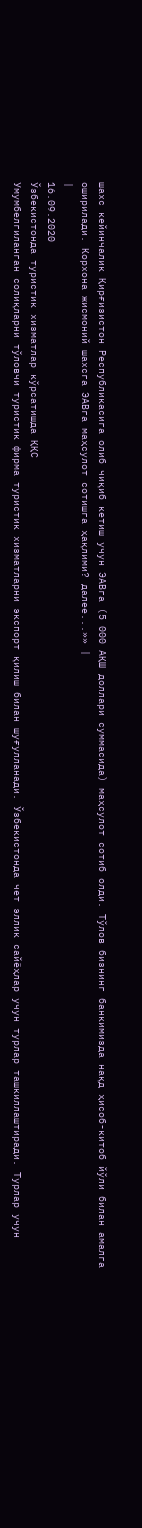шахс кейинчалик Қирғизистон Республикасига олиб чиқиб кетиш учун ЭАВга (5 000 АҚШ доллари суммасида) маҳсулот сотиб олди. Тўлов бизнинг банкимизда нақд ҳисоб-китоб йўли билан амалга оширилади. Корхона жисмоний шахсга ЭАВга маҳсулот сотишга ҳақлими? далее...»» |
|
16.09.2020
Ўзбекистонда туристик хизматлар кўрсатишда ҚҚС
Умумбелгиланган солиқларни тўловчи туристик фирма туристик хизматларни экспорт қилиш билан шуғулланади. Ўзбекистонда чет эллик сайёҳлар учун турлар ташкиллаштиради. Турлар учун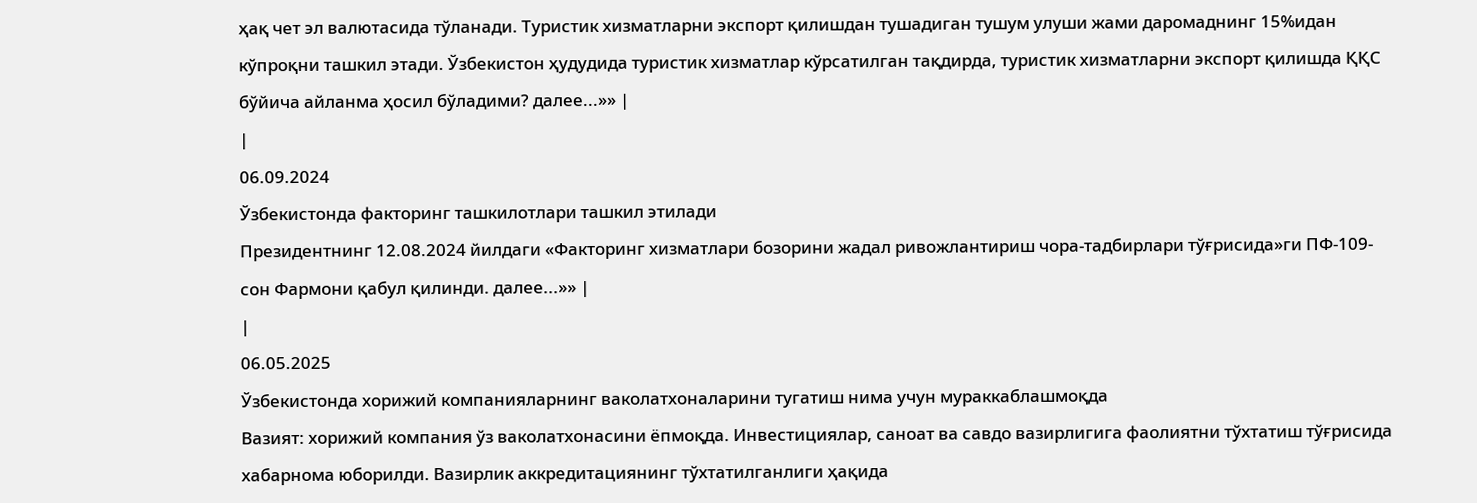ҳақ чет эл валютасида тўланади. Туристик хизматларни экспорт қилишдан тушадиган тушум улуши жами даромаднинг 15%идан кўпроқни ташкил этади. Ўзбекистон ҳудудида туристик хизматлар кўрсатилган тақдирда, туристик хизматларни экспорт қилишда ҚҚС бўйича айланма ҳосил бўладими? далее...»» |
|
06.09.2024
Ўзбекистонда факторинг ташкилотлари ташкил этилади
Президентнинг 12.08.2024 йилдаги «Факторинг хизматлари бозорини жадал ривожлантириш чора-тадбирлари тўғрисида»ги ПФ-109-сон Фармони қабул қилинди. далее...»» |
|
06.05.2025
Ўзбекистонда хорижий компанияларнинг ваколатхоналарини тугатиш нима учун мураккаблашмоқда
Вазият: хорижий компания ўз ваколатхонасини ёпмоқда. Инвестициялар, саноат ва савдо вазирлигига фаолиятни тўхтатиш тўғрисида хабарнома юборилди. Вазирлик аккредитациянинг тўхтатилганлиги ҳақида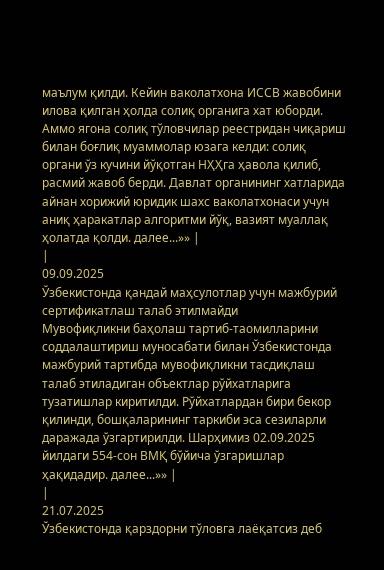маълум қилди. Кейин ваколатхона ИССВ жавобини илова қилган ҳолда солиқ органига хат юборди. Аммо ягона солиқ тўловчилар реестридан чиқариш билан боғлиқ муаммолар юзага келди: солиқ органи ўз кучини йўқотган НҲҲга ҳавола қилиб, расмий жавоб берди. Давлат органининг хатларида айнан хорижий юридик шахс ваколатхонаси учун аниқ ҳаракатлар алгоритми йўқ, вазият муаллақ ҳолатда қолди. далее...»» |
|
09.09.2025
Ўзбекистонда қандай маҳсулотлар учун мажбурий сертификатлаш талаб этилмайди
Мувофиқликни баҳолаш тартиб-таомилларини соддалаштириш муносабати билан Ўзбекистонда мажбурий тартибда мувофиқликни тасдиқлаш талаб этиладиган объектлар рўйхатларига тузатишлар киритилди. Рўйхатлардан бири бекор қилинди, бошқаларининг таркиби эса сезиларли даражада ўзгартирилди. Шарҳимиз 02.09.2025 йилдаги 554-сон ВМҚ бўйича ўзгаришлар ҳақидадир. далее...»» |
|
21.07.2025
Ўзбекистонда қарздорни тўловга лаёқатсиз деб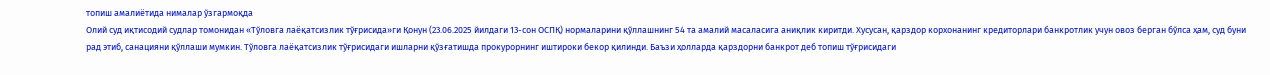топиш амалиётида нималар ўзгармоқда
Олий суд иқтисодий судлар томонидан «Тўловга лаёқатсизлик тўғрисида»ги Қонун (23.06.2025 йилдаги 13-сон ОСПҚ) нормаларини қўллашнинг 54 та амалий масаласига аниқлик киритди. Хусусан, қарздор корхонанинг кредиторлари банкротлик учун овоз берган бўлса ҳам, суд буни рад этиб, санацияни қўллаши мумкин. Тўловга лаёқатсизлик тўғрисидаги ишларни қўзғатишда прокурорнинг иштироки бекор қилинди. Баъзи ҳолларда қарздорни банкрот деб топиш тўғрисидаги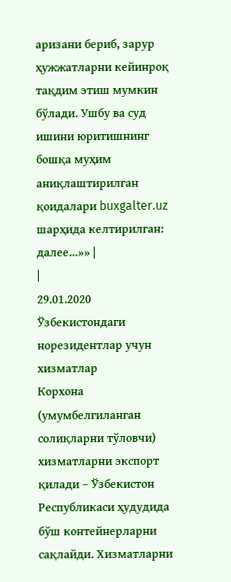аризани бериб, зарур ҳужжатларни кейинроқ тақдим этиш мумкин бўлади. Ушбу ва суд ишини юритишнинг бошқа муҳим аниқлаштирилган қоидалари buxgalter.uz шарҳида келтирилган: далее...»» |
|
29.01.2020
Ўзбекистондаги норезидентлар учун хизматлар
Корхона (умумбелгиланган солиқларни тўловчи) хизматларни экспорт қилади – Ўзбекистон Республикаси ҳудудида бўш контейнерларни сақлайди. Хизматларни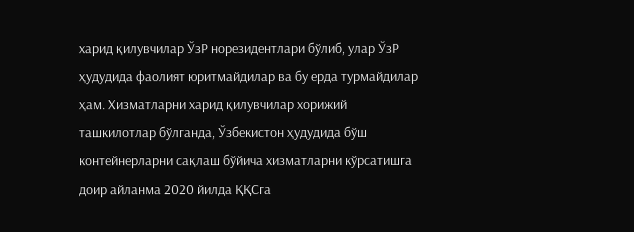харид қилувчилар ЎзР норезидентлари бўлиб, улар ЎзР ҳудудида фаолият юритмайдилар ва бу ерда турмайдилар ҳам. Хизматларни харид қилувчилар хорижий ташкилотлар бўлганда, Ўзбекистон ҳудудида бўш контейнерларни сақлаш бўйича хизматларни кўрсатишга доир айланма 2020 йилда ҚҚСга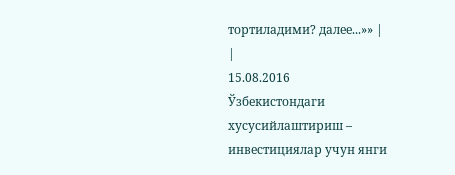тортиладими? далее...»» |
|
15.08.2016
Ўзбекистондаги хусусийлаштириш – инвестициялар учун янги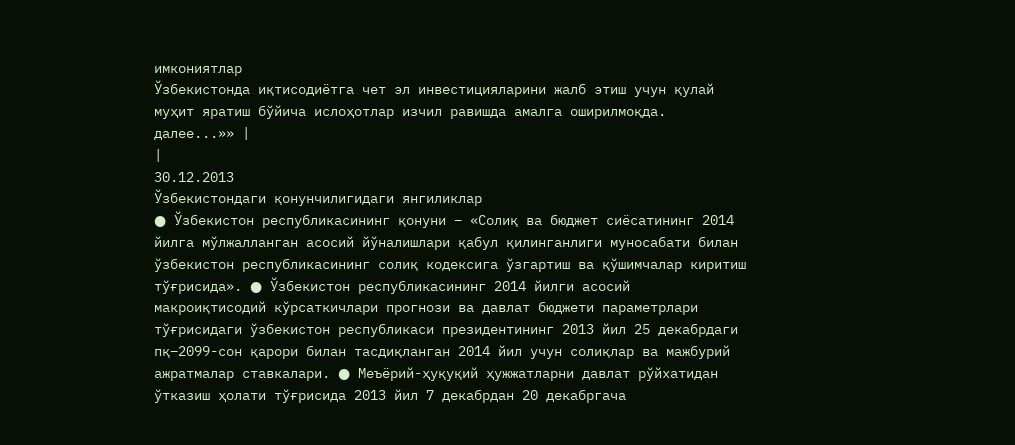имкониятлар
Ўзбекистонда иқтисодиётга чет эл инвестицияларини жалб этиш учун қулай муҳит яратиш бўйича ислоҳотлар изчил равишда амалга оширилмоқда. далее...»» |
|
30.12.2013
Ўзбекистондаги қонунчилигидаги янгиликлар
● Ўзбекистон республикасининг қонуни – «Солиқ ва бюджет сиёсатининг 2014 йилга мўлжалланган асосий йўналишлари қабул қилинганлиги муносабати билан ўзбекистон республикасининг солиқ кодексига ўзгартиш ва қўшимчалар киритиш тўғрисида». ● Ўзбекистон республикасининг 2014 йилги асосий макроиқтисодий кўрсаткичлари прогнози ва давлат бюджети параметрлари тўғрисидаги ўзбекистон республикаси президентининг 2013 йил 25 декабрдаги пқ–2099-сон қарори билан тасдиқланган 2014 йил учун солиқлар ва мажбурий ажратмалар ставкалари. ● Меъёрий-ҳуқуқий ҳужжатларни давлат рўйхатидан ўтказиш ҳолати тўғрисида 2013 йил 7 декабрдан 20 декабргача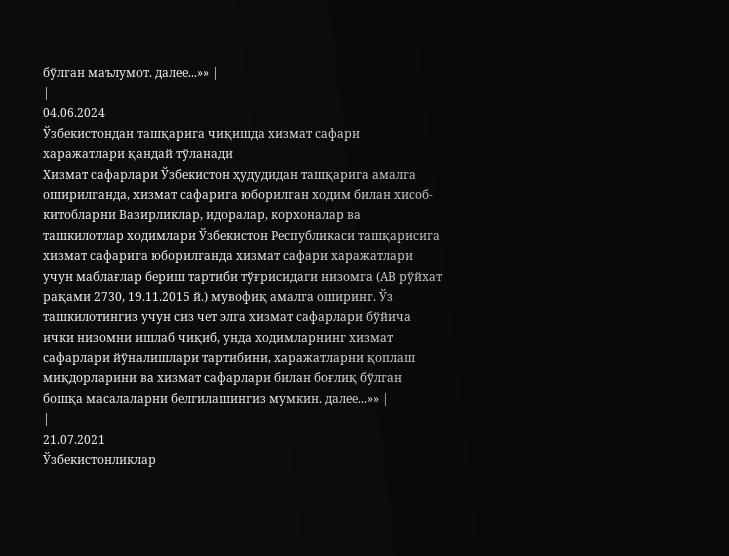бўлган маълумот. далее...»» |
|
04.06.2024
Ўзбекистондан ташқарига чиқишда хизмат сафари харажатлари қандай тўланади
Хизмат сафарлари Ўзбекистон ҳудудидан ташқарига амалга оширилганда, хизмат сафарига юборилган ходим билан хисоб-китобларни Вазирликлар, идоралар, корхоналар ва ташкилотлар ходимлари Ўзбекистон Республикаси ташқарисига хизмат сафарига юборилганда хизмат сафари харажатлари учун маблағлар бериш тартиби тўғрисидаги низомга (АВ рўйхат рақами 2730, 19.11.2015 й.) мувофиқ амалга оширинг. Ўз ташкилотингиз учун сиз чет элга хизмат сафарлари бўйича ички низомни ишлаб чиқиб, унда ходимларнинг хизмат сафарлари йўналишлари тартибини, харажатларни қоплаш миқдорларини ва хизмат сафарлари билан боғлиқ бўлган бошқа масалаларни белгилашингиз мумкин. далее...»» |
|
21.07.2021
Ўзбекистонликлар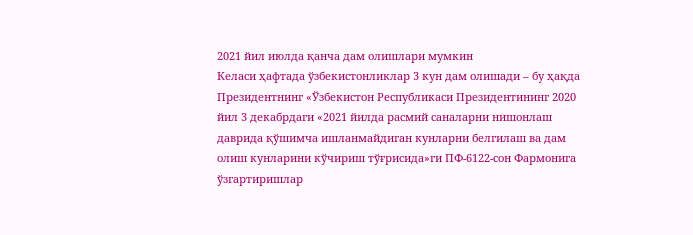2021 йил июлда қанча дам олишлари мумкин
Келаси ҳафтада ўзбекистонликлар 3 кун дам олишади – бу ҳақда Президентнинг «Ўзбекистон Республикаси Президентининг 2020 йил 3 декабрдаги «2021 йилда расмий саналарни нишонлаш даврида қўшимча ишланмайдиган кунларни белгилаш ва дам олиш кунларини кўчириш тўғрисида»ги ПФ-6122-сон Фармонига ўзгартиришлар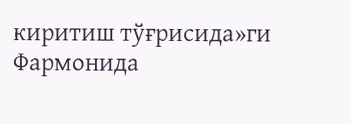киритиш тўғрисида»ги Фармонида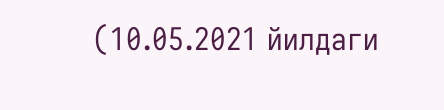(10.05.2021 йилдаги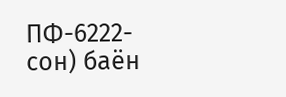ПФ-6222-сон) баён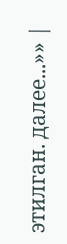этилган. далее...»» |